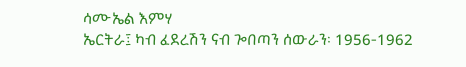ሳሙኤል እምሃ
ኤርትራ፤ ካብ ፈደረሽን ናብ ጐበጣን ሰውራን፡ 1956-1962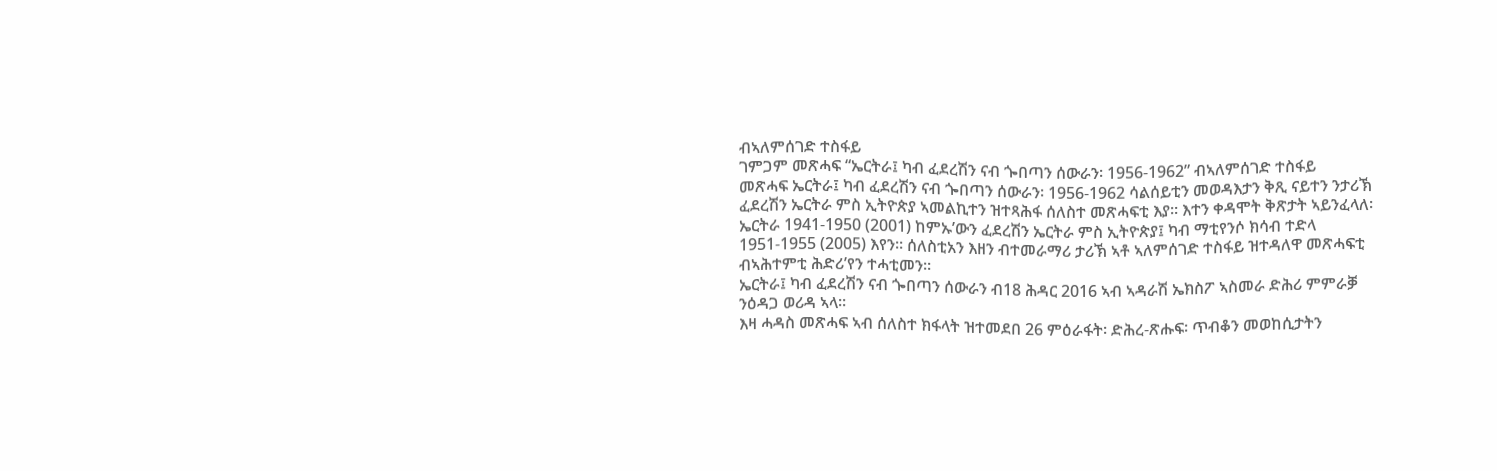ብኣለምሰገድ ተስፋይ
ገምጋም መጽሓፍ “ኤርትራ፤ ካብ ፈደረሽን ናብ ጐበጣን ሰውራን፡ 1956-1962” ብኣለምሰገድ ተስፋይ
መጽሓፍ ኤርትራ፤ ካብ ፈደረሽን ናብ ጐበጣን ሰውራን፡ 1956-1962 ሳልሰይቲን መወዳእታን ቅጺ ናይተን ንታሪኽ ፈደረሽን ኤርትራ ምስ ኢትዮጵያ ኣመልኪተን ዝተጻሕፋ ሰለስተ መጽሓፍቲ እያ። እተን ቀዳሞት ቅጽታት ኣይንፈላለ፡ ኤርትራ 1941-1950 (2001) ከምኡ’ውን ፈደረሽን ኤርትራ ምስ ኢትዮጵያ፤ ካብ ማቲየንሶ ክሳብ ተድላ 1951-1955 (2005) እየን። ሰለስቲአን እዘን ብተመራማሪ ታሪኽ ኣቶ ኣለምሰገድ ተስፋይ ዝተዳለዋ መጽሓፍቲ ብኣሕተምቲ ሕድሪ’የን ተሓቲመን።
ኤርትራ፤ ካብ ፈደረሽን ናብ ጐበጣን ሰውራን ብ18 ሕዳር 2016 ኣብ ኣዳራሽ ኤክስፖ ኣስመራ ድሕሪ ምምራቓ ንዕዳጋ ወሪዳ ኣላ።
እዛ ሓዳስ መጽሓፍ ኣብ ሰለስተ ክፋላት ዝተመደበ 26 ምዕራፋት፡ ድሕረ-ጽሑፍ፡ ጥብቆን መወከሲታትን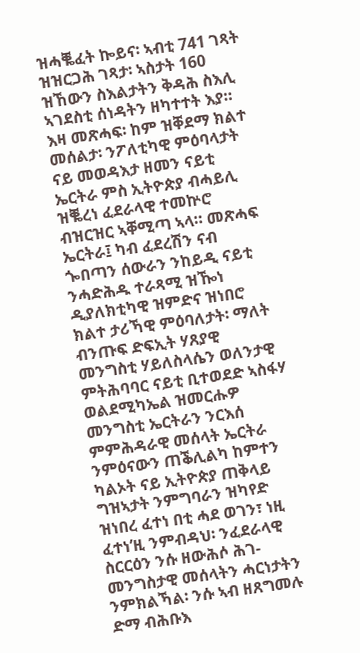ዝሓቘፈት ኰይና፡ ኣብቲ 741 ገጻት ዝዝርጋሕ ገጻታ፡ ኣስታት 160 ዝኸውን ስእልታትን ቅዳሕ ስእሊ ኣገደስቲ ሰነዳትን ዘካተተት እያ። እዛ መጽሓፍ፡ ከም ዝቐደማ ክልተ መሰልታ፡ ንፖለቲካዊ ምዕባላታት ናይ መወዳእታ ዘመን ናይቲ ኤርትራ ምስ ኢትዮጵያ ብሓይሊ ዝቘረነ ፈደራላዊ ተመኵሮ ብዝርዝር ኣቐሚጣ ኣላ። መጽሓፍ ኤርትራ፤ ካብ ፈደረሽን ናብ ጐበጣን ሰውራን ንከይዲ ናይቲ ንሓድሕዱ ተራጻሚ ዝዀነ ዲያለክቲካዊ ዝምድና ዝነበሮ ክልተ ታሪኻዊ ምዕባለታት፡ ማለት ብንጡፍ ድፍኢት ሃጸያዊ መንግስቲ ሃይለስላሴን ወለንታዊ ምትሕባባር ናይቲ ቢተወደድ ኣስፋሃ ወልደሚካኤል ዝመርሑዎ መንግስቲ ኤርትራን ንርእሰ ምምሕዳራዊ መሰላት ኤርትራ ንምዕናውን ጠቕሊልካ ከምተን ካልኦት ናይ ኢትዮጵያ ጠቅላይ ግዝኣታት ንምግባራን ዝካየድ ዝነበረ ፈተነ በቲ ሓደ ወገን፣ ነዚ ፈተነ’ዚ ንምብዳህ፡ ንፈደራላዊ ስርርዕን ንሱ ዘውሕሶ ሕገ-መንግስታዊ መሰላትን ሓርነታትን ንምክልኻል፡ ንሱ ኣብ ዘጸግመሉ ድማ ብሕቡእ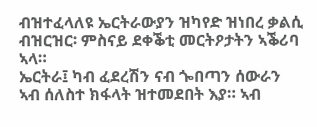ብዝተፈላለዩ ኤርትራውያን ዝካየድ ዝነበረ ቃልሲ ብዝርዝር፡ ምስናይ ደቀቕቲ መርትዖታትን ኣቕሪባ ኣላ።
ኤርትራ፤ ካብ ፈደረሽን ናብ ጐበጣን ሰውራን ኣብ ሰለስተ ክፋላት ዝተመደበት እያ። ኣብ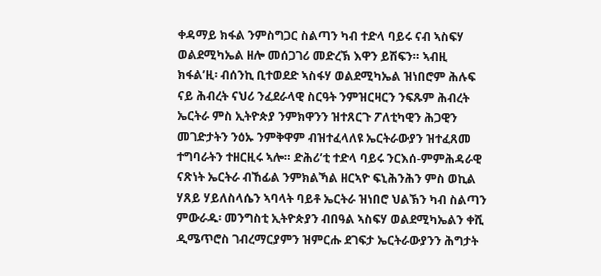ቀዳማይ ክፋል ንምስግጋር ስልጣን ካብ ተድላ ባይሩ ናብ ኣስፍሃ ወልደሚካኤል ዘሎ መሰጋገሪ መድረኽ እዋን ይሽፍን። ኣብዚ ክፋል’ዚ፡ ብሰንኪ ቢተወደድ ኣስፋሃ ወልደሚካኤል ዝነበሮም ሕሉፍ ናይ ሕብረት ናህሪ ንፈደራላዊ ስርዓት ንምዝርዛርን ንፍጹም ሕብረት ኤርትራ ምስ ኢትዮጵያ ንምክዋንን ዝተጸርጉ ፖለቲካዊን ሕጋዊን መገድታትን ንዕኡ ንምቅዋም ብዝተፈላለዩ ኤርትራውያን ዝተፈጸመ ተግባራትን ተዘርዚሩ ኣሎ። ድሕሪ’ቲ ተድላ ባይሩ ንርእሰ-ምምሕዳራዊ ናጽነት ኤርትራ ብኸፊል ንምክልኻል ዘርኣዮ ፍኒሕንሕን ምስ ወኪል ሃጸይ ሃይለስላሴን ኣባላት ባይቶ ኤርትራ ዝነበሮ ህልኽን ካብ ስልጣን ምውራዱ፡ መንግስቲ ኢትዮጵያን ብበዓል ኣስፍሃ ወልደሚካኤልን ቀሺ ዲሜጥሮስ ገብረማርያምን ዝምርሑ ደገፍታ ኤርትራውያንን ሕግታት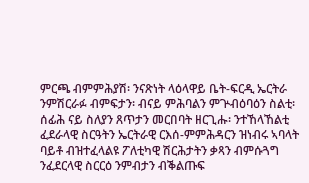ምርጫ ብምምሕያሽ፡ ንናጽነት ላዕላዋይ ቤት-ፍርዲ ኤርትራ ንምሽርራፉ ብምፍታን፡ ብናይ ምሕባልን ምጕብዕባዕን ስልቲ፡ ሰፊሕ ናይ ስለያን ጸጥታን መርበባት ዘርጊሑ፡ ንተኸላኸልቲ ፈደራላዊ ስርዓትን ኤርትራዊ ርእሰ-ምምሕዳርን ዝነብሩ ኣባላት ባይቶ ብዝተፈላልዩ ፖለቲካዊ ሽርሕታትን ቃጻን ብምሱጓግ ንፈደርላዊ ስርርዕ ንምብታን ብቕልጡፍ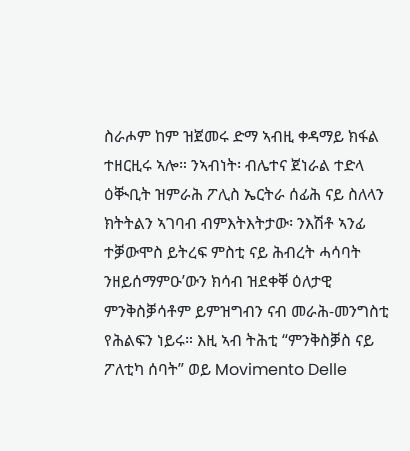ስራሖም ከም ዝጀመሩ ድማ ኣብዚ ቀዳማይ ክፋል ተዘርዚሩ ኣሎ። ንኣብነት፡ ብሌተና ጀነራል ተድላ ዕቚቢት ዝምራሕ ፖሊስ ኤርትራ ሰፊሕ ናይ ስለላን ክትትልን ኣገባብ ብምእትእትታው፡ ንእሽቶ ኣንፊ ተቓውሞስ ይትረፍ ምስቲ ናይ ሕብረት ሓሳባት ንዘይሰማምዑ’ውን ክሳብ ዝደቀቐ ዕለታዊ ምንቅስቓሳቶም ይምዝግብን ናብ መራሕ-መንግስቲ የሕልፍን ነይሩ። እዚ ኣብ ትሕቲ “ምንቅስቓስ ናይ ፖለቲካ ሰባት” ወይ Movimento Delle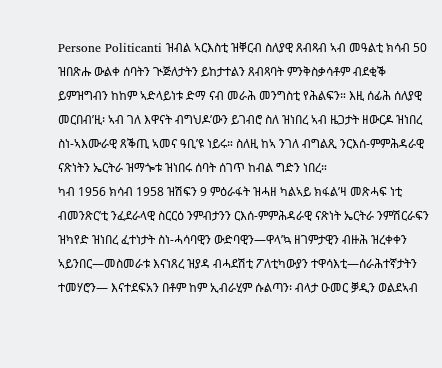Persone Politicanti ዝብል ኣርእስቲ ዝቐርብ ስለያዊ ጸብጻብ ኣብ መዓልቲ ክሳብ 50 ዝበጽሑ ውልቀ ሰባትን ጒጅለታትን ይከታተልን ጸብጻባት ምንቅስቃሳቶም ብደቂቕ ይምዝግብን ከከም ኣድላይነቱ ድማ ናብ መራሕ መንግስቲ የሕልፍን። እዚ ሰፊሕ ሰለያዊ መርበብ’ዚ፡ ኣብ ገለ እዋናት ብግህዶ’ውን ይገብሮ ስለ ዝነበረ ኣብ ዜጋታት ዘውርዶ ዝነበረ ስነ-ኣእሙራዊ ጸቕጢ ኣመና ዓቢ’ዩ ነይሩ። ስለዚ ከኣ ንገለ ብግልጺ ንርእሰ-ምምሕዳራዊ ናጽነትን ኤርትራ ዝማጐቱ ዝነበሩ ሰባት ሰገጥ ከብል ግድን ነበረ።
ካብ 1956 ክሳብ 1958 ዝሽፍን 9 ምዕራፋት ዝሓዘ ካልኣይ ክፋል’ዛ መጽሓፍ ነቲ ብመንጽር’ቲ ንፈደራላዊ ስርርዕ ንምብታንን ርእሰ-ምምሕዳራዊ ናጽነት ኤርትራ ንምሽርራፍን ዝካየድ ዝነበረ ፈተነታት ስነ-ሓሳባዊን ውድባዊን—ዋላ’ኳ ዘገምታዊን ብዙሕ ዝረቀቀን ኣይንበር—መስመራቱ እናነጸረ ዝያዳ ብሓደሽቲ ፖለቲካውያን ተዋሳእቲ—ሰራሕተኛታትን ተመሃሮን— እናተደፍአን በቶም ከም ኢብራሂም ሱልጣን፡ ብላታ ዑመር ቓዲን ወልደኣብ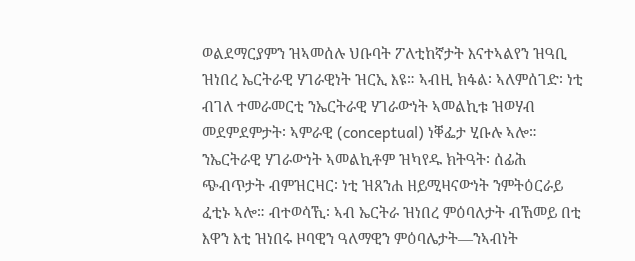ወልደማርያምን ዝኣመሰሉ ህቡባት ፖለቲከኛታት እናተኣልየን ዝዓቢ ዝነበረ ኤርትራዊ ሃገራዊነት ዝርኢ እዩ። ኣብዚ ክፋል፡ ኣለምሰገድ፡ ነቲ ብገለ ተመራመርቲ ንኤርትራዊ ሃገራውነት ኣመልኪቱ ዝወሃብ መደምደምታት፡ ኣምራዊ (conceptual) ነቐፌታ ሂቡሉ ኣሎ። ንኤርትራዊ ሃገራውነት ኣመልኪቶም ዝካየዱ ክትዓት፡ ሰፊሕ ጭብጥታት ብምዝርዛር፡ ነቲ ዝጸንሐ ዘይሚዛናውነት ንምትዕርራይ ፈቲኑ ኣሎ። ብተወሳኺ፡ ኣብ ኤርትራ ዝነበረ ምዕባለታት ብኸመይ በቲ እዋን እቲ ዝነበሩ ዞባዊን ዓለማዊን ምዕባሌታት—ንኣብነት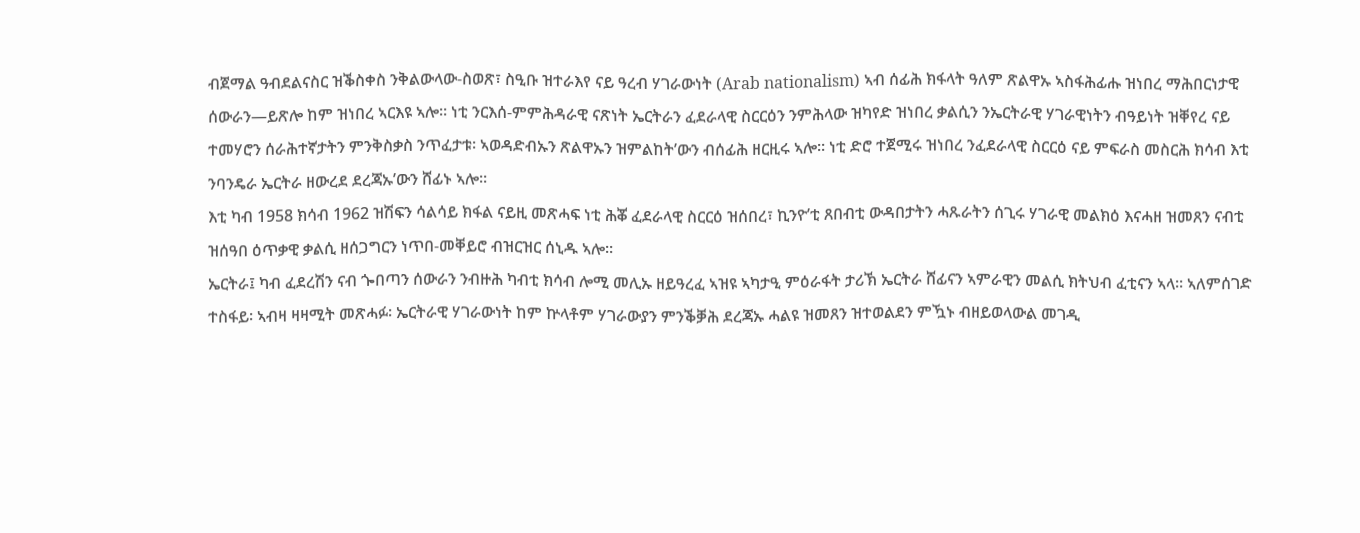ብጀማል ዓብደልናስር ዝቕስቀስ ንቅልውላው-ስወጽ፣ ስዒቡ ዝተራእየ ናይ ዓረብ ሃገራውነት (Arab nationalism) ኣብ ሰፊሕ ክፋላት ዓለም ጽልዋኡ ኣስፋሕፊሑ ዝነበረ ማሕበርነታዊ ሰውራን—ይጽሎ ከም ዝነበረ ኣርእዩ ኣሎ። ነቲ ንርእሰ-ምምሕዳራዊ ናጽነት ኤርትራን ፈደራላዊ ስርርዕን ንምሕላው ዝካየድ ዝነበረ ቃልሲን ንኤርትራዊ ሃገራዊነትን ብዓይነት ዝቐየረ ናይ ተመሃሮን ሰራሕተኛታትን ምንቅስቃስ ንጥፈታቱ፡ ኣወዳድብኡን ጽልዋኡን ዝምልከት’ውን ብሰፊሕ ዘርዚሩ ኣሎ። ነቲ ድሮ ተጀሚሩ ዝነበረ ንፈደራላዊ ስርርዕ ናይ ምፍራስ መስርሕ ክሳብ እቲ ንባንዴራ ኤርትራ ዘውረደ ደረጃኡ’ውን ሸፊኑ ኣሎ።
እቲ ካብ 1958 ክሳብ 1962 ዝሽፍን ሳልሳይ ክፋል ናይዚ መጽሓፍ ነቲ ሕቖ ፈደራላዊ ስርርዕ ዝሰበረ፣ ኪንዮ’ቲ ጸበብቲ ውዳበታትን ሓጹራትን ሰጊሩ ሃገራዊ መልክዕ እናሓዘ ዝመጸን ናብቲ ዝሰዓበ ዕጥቃዊ ቃልሲ ዘሰጋግርን ነጥበ-መቐይሮ ብዝርዝር ሰኒዱ ኣሎ።
ኤርትራ፤ ካብ ፈደረሽን ናብ ጐበጣን ሰውራን ንብዙሕ ካብቲ ክሳብ ሎሚ መሊኡ ዘይዓረፈ ኣዝዩ ኣካታዒ ምዕራፋት ታሪኽ ኤርትራ ሸፊናን ኣምራዊን መልሲ ክትህብ ፈቲናን ኣላ። ኣለምሰገድ ተስፋይ፡ ኣብዛ ዛዛሚት መጽሓፉ፡ ኤርትራዊ ሃገራውነት ከም ኵላቶም ሃገራውያን ምንቕቓሕ ደረጃኡ ሓልዩ ዝመጸን ዝተወልደን ምዃኑ ብዘይወላውል መገዲ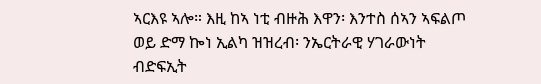ኣርእዩ ኣሎ። እዚ ከኣ ነቲ ብዙሕ እዋን፡ እንተስ ሰኣን ኣፍልጦ ወይ ድማ ኰነ ኢልካ ዝዝረብ፡ ንኤርትራዊ ሃገራውነት ብድፍኢት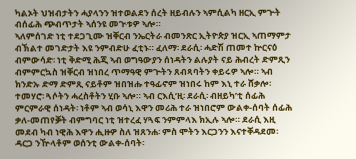ካልኦት ህዝብታትን ሓያላንን ዝተወልደን ሰረት ዘይብሉን ኣምሲልካ ዘርኢ ምጕት ብሰፊሕ ጭብጥታት ኣሰንዩ መጒቱዎ ኣሎ።
ኣለምሰገድ ነቲ ተደጋጊሙ ዝቐርብ ንኤርትራ ብመንጽር ኢትዮጵያ ዝርኢ ኣጠማምታ ብኽልተ መገድታት እዩ ንምብድሁ ፈቲኑ። ፈለማ፡ ደራሲ፡ ሓድሽ ጠመተ ኵርናዕ ብምውሳድ፡ ነቲ ቅድሚ ሕጂ ኣብ ወግዓውያን ሰነዳትን ልሉያት ናይ ሕብረት ድምጺን ብምምርኳስ ዝቐርብ ዝነበረ ጥማዓዊ ምጕትን ጸብጻባትን ቀይሩዎ ኣሎ። ኣብ ክንድኡ ድማ ድምጺ ናይቶም ዝበዝሑ ተዓፊኖም ዝነበሩ ከም እኒ ተራ ሸቃሎ፡ ተመሃሮ፡ ጓሶትን ሓረስቶትን ሂቡ ኣሎ። ኣብ ርእሲ’ዚ፡ ደራሲ፡ ብዘይካ’ቲ ሰፊሕ ምርምራዊ ሰነዳት፡ ነቶም ኣብ ወሳኒ እዋን መሪሕ ተራ ዝነበሮም ውልቀ-ሰባት ሰፊሕ ቃለ-መጠየቓት ብምግባር ነቲ ዝተረፈ ሃጓፍ ንምምላእ ክኢሉ ኣሎ። ደራሲ እዚ መደብ ካብ ነዊሕ እዋን ሒዙዎ ስለ ዝጸንሐ፡ ምስ ሞትን እርጋንን እናተቐዳደመ፡ ዳርጋ ንዅላቶም ወሰንቲ ውልቀ-ሰባት፡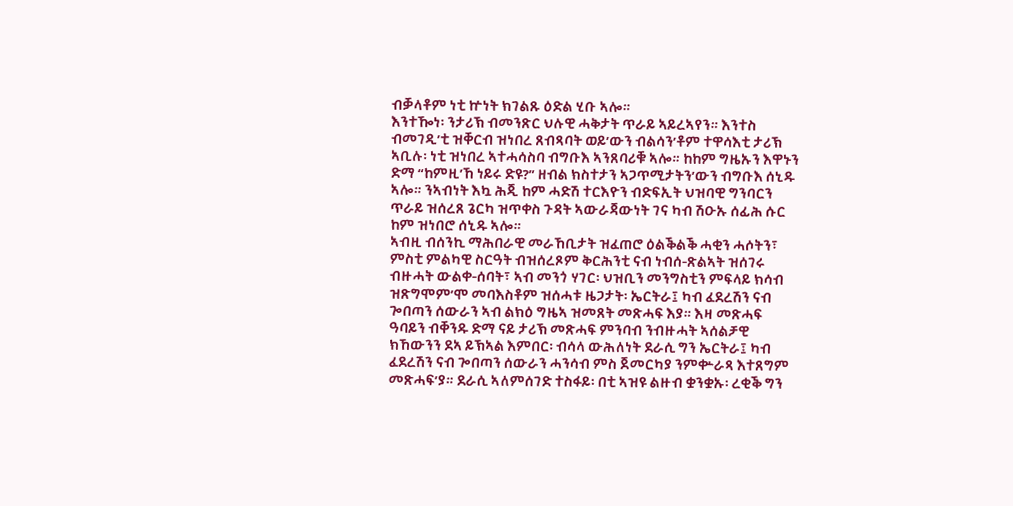ብቓላቶም ነቲ ኵነት ክገልጹ ዕድል ሂቡ ኣሎ።
እንተዀነ፡ ንታሪኽ ብመንጽር ህሉዊ ሓቅታት ጥራይ ኣይረኣየን። እንተስ ብመገዲ’ቲ ዝቐርብ ዝነበረ ጸብጻባት ወይ’ውን ብልሳን’ቶም ተዋሳእቲ ታሪኽ ኣቢሉ፡ ነቲ ዝነበረ ኣተሓሳስባ ብግቡእ ኣንጸባሪቑ ኣሎ። ከከም ግዜኡን እዋኑን ድማ “ከምዚ’ኸ ነይሩ ድዩ?” ዘብል ክስተታን ኣጋጥሚታትን’ውን ብግቡእ ሰኒዱ ኣሎ። ንኣብነት እኳ ሕጂ ከም ሓድሽ ተርእዮን ብድፍኢት ህዝባዊ ግንባርን ጥራይ ዝሰረጸ ጌርካ ዝጥቀስ ጉዳት ኣውራጃውነት ገና ካብ ሽዑኡ ሰፊሕ ሱር ከም ዝነበሮ ሰኒዱ ኣሎ።
ኣብዚ ብሰንኪ ማሕበራዊ መራኸቢታት ዝፈጠሮ ዕልቕልቕ ሓቂን ሓሶትን፣ ምስቲ ምልካዊ ስርዓት ብዝሰረጾም ቅርሕንቲ ናብ ነብሰ-ጽልኣት ዝሰገሩ ብዙሓት ውልቀ-ሰባት፣ ኣብ መንጎ ሃገር፡ ህዝቢን መንግስቲን ምፍላይ ክሳብ ዝጽግሞም’ሞ መባእስቶም ዝሰሓቱ ዜጋታት፡ ኤርትራ፤ ካብ ፈደረሽን ናብ ጐበጣን ሰውራን ኣብ ልክዕ ግዜኣ ዝመጸት መጽሓፍ እያ። እዛ መጽሓፍ ዓባይን ብቐንዱ ድማ ናይ ታሪኽ መጽሓፍ ምንባብ ንብዙሓት ኣሰልቻዊ ክኸውንን ደኣ ይኽኣል እምበር፡ ብሳላ ውሕለነት ደራሲ ግን ኤርትራ፤ ካብ ፈደረሽን ናብ ጐበጣን ሰውራን ሓንሳብ ምስ ጀመርካያ ንምቍራጻ እተጸግም መጽሓፍ’ያ። ደራሲ ኣለምሰገድ ተስፋይ፡ በቲ ኣዝዩ ልዙብ ቋንቋኡ፡ ረቂቕ ግን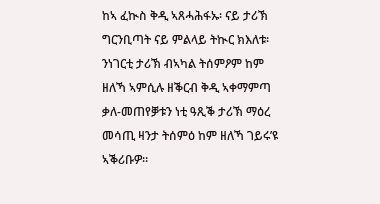ከኣ ፈኲስ ቅዲ ኣጸሓሕፋኡ፡ ናይ ታሪኽ ግርንቢጣት ናይ ምልላይ ትኲር ክእለቱ፡ ንነገርቲ ታሪኽ ብኣካል ትሰምዖም ከም ዘለኻ ኣምሲሉ ዘቕርብ ቅዲ ኣቀማምጣ ቃለ-መጠየቓቱን ነቲ ዓጺቕ ታሪኽ ማዕረ መሳጢ ዛንታ ትሰምዕ ከም ዘለኻ ገይሩ’ዩ ኣቕሪቡዎ።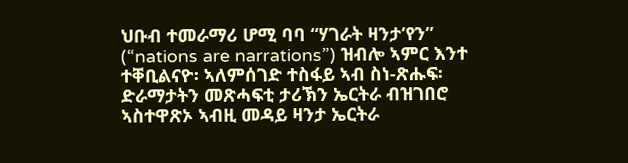ህቡብ ተመራማሪ ሆሚ ባባ “ሃገራት ዛንታ’የን” (“nations are narrations”) ዝብሎ ኣምር እንተ ተቐቢልናዮ፡ ኣለምሰገድ ተስፋይ ኣብ ስነ-ጽሑፍ፡ ድራማታትን መጽሓፍቲ ታሪኽን ኤርትራ ብዝገበሮ ኣስተዋጽኦ ኣብዚ መዳይ ዛንታ ኤርትራ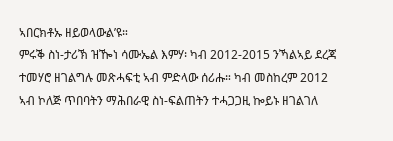ኣበርክቶኡ ዘይወላውል’ዩ።
ምሩቕ ስነ-ታሪኽ ዝዀነ ሳሙኤል እምሃ፡ ካብ 2012-2015 ንኻልኣይ ደረጃ ተመሃሮ ዘገልግሉ መጽሓፍቲ ኣብ ምድላው ሰሪሑ። ካብ መስከረም 2012 ኣብ ኮለጅ ጥበባትን ማሕበራዊ ስነ-ፍልጠትን ተሓጋጋዚ ኰይኑ ዘገልገለ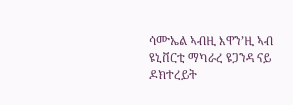ሳሙኤል ኣብዚ እዋን’ዚ ኣብ ዩኒቨርቲ ማካራረ ዩጋንዳ ናይ ዶክተረይት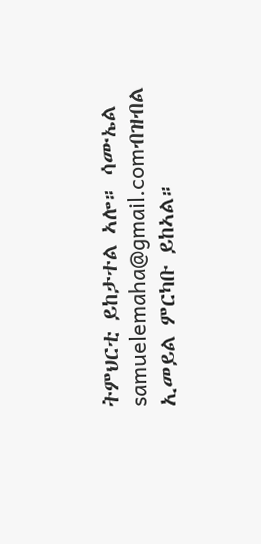ትምህርቲ ይከታተል ኣሎ። ሳሙኤል samuelemaha@gmail.comብዝብል ኢመይል ምርካቡ ይከኣል።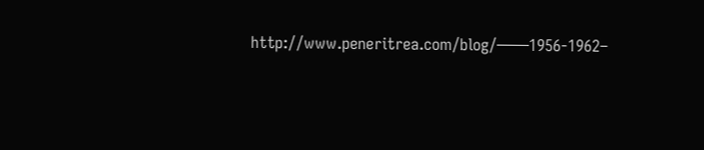http://www.peneritrea.com/blog/——1956-1962–